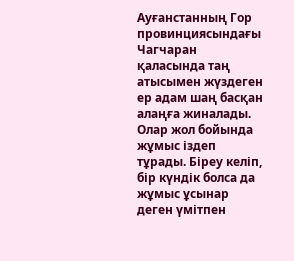Ауғанстанның Гор провинциясындағы Чагчаран қаласында таң атысымен жүздеген ер адам шаң басқан алаңға жиналады. Олар жол бойында жұмыс іздеп тұрады. Біреу келіп, бір күндік болса да жұмыс ұсынар деген үмітпен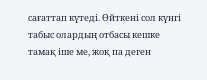сағаттап күтеді. Өйткені сол күнгі табыс олардың отбасы кешке тамақ іше ме, жоқ па деген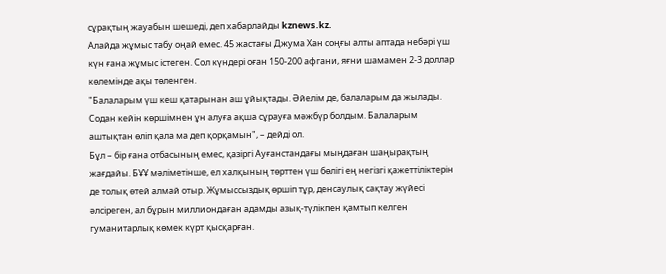сұрақтың жауабын шешеді, деп хабарлайды kznews.kz.
Алайда жұмыс табу оңай емес. 45 жастағы Джума Хан соңғы алты аптада небәрі үш күн ғана жұмыс істеген. Сол күндері оған 150-200 афгани, яғни шамамен 2-3 доллар көлемінде ақы төленген.
"Балаларым үш кеш қатарынан аш ұйықтады. Әйелім де, балаларым да жылады. Содан кейін көршімнен ұн алуға ақша сұрауға мәжбүр болдым. Балаларым аштықтан өліп қала ма деп қорқамын", – дейді ол.
Бұл – бір ғана отбасының емес, қазіргі Ауғанстандағы мыңдаған шаңырақтың жағдайы. БҰҰ мәліметінше, ел халқының төрттен үш бөлігі ең негізгі қажеттіліктерін де толық өтей алмай отыр. Жұмыссыздық өршіп тұр, денсаулық сақтау жүйесі әлсіреген, ал бұрын миллиондаған адамды азық-түлікпен қамтып келген гуманитарлық көмек күрт қысқарған.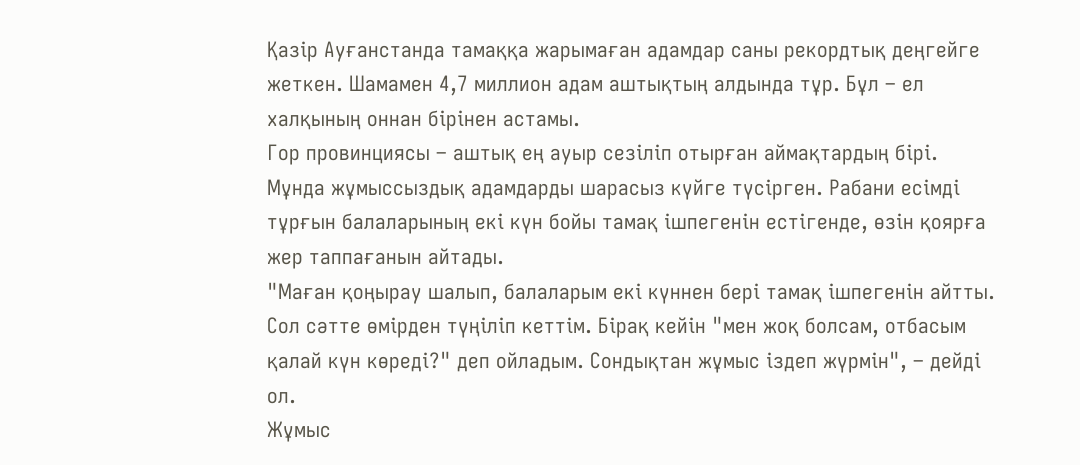Қазір Ауғанстанда тамаққа жарымаған адамдар саны рекордтық деңгейге жеткен. Шамамен 4,7 миллион адам аштықтың алдында тұр. Бұл – ел халқының оннан бірінен астамы.
Гор провинциясы – аштық ең ауыр сезіліп отырған аймақтардың бірі. Мұнда жұмыссыздық адамдарды шарасыз күйге түсірген. Рабани есімді тұрғын балаларының екі күн бойы тамақ ішпегенін естігенде, өзін қоярға жер таппағанын айтады.
"Маған қоңырау шалып, балаларым екі күннен бері тамақ ішпегенін айтты. Сол сәтте өмірден түңіліп кеттім. Бірақ кейін "мен жоқ болсам, отбасым қалай күн көреді?" деп ойладым. Сондықтан жұмыс іздеп жүрмін", – дейді ол.
Жұмыс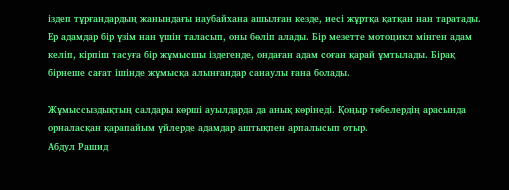іздеп тұрғандардың жанындағы наубайхана ашылған кезде, иесі жұртқа қатқан нан таратады. Ер адамдар бір үзім нан үшін таласып, оны бөліп алады. Бір мезетте мотоцикл мінген адам келіп, кірпіш тасуға бір жұмысшы іздегенде, ондаған адам соған қарай ұмтылады. Бірақ бірнеше сағат ішінде жұмысқа алынғандар санаулы ғана болады.

Жұмыссыздықтың салдары көрші ауылдарда да анық көрінеді. Қоңыр төбелердің арасында орналасқан қарапайым үйлерде адамдар аштықпен арпалысып отыр.
Абдул Рашид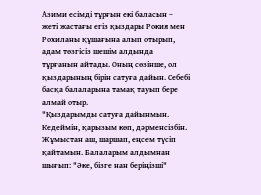Азими есімді тұрғын екі баласын – жеті жастағы егіз қыздары Рокия мен Рохиланы құшағына алып отырып, адам төзгісіз шешім алдында тұрғанын айтады. Оның сөзінше, ол қыздарының бірін сатуға дайын. Себебі басқа балаларына тамақ тауып бере алмай отыр.
"Қыздарымды сатуға дайынмын. Кедеймін, қарызым көп, дәрменсізбін. Жұмыстан аш, шаршап, еңсем түсіп қайтамын. Балаларым алдымнан шығып: "Әке, бізге нан беріңізші"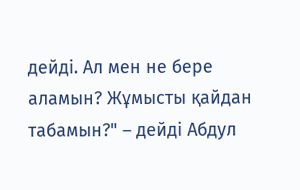дейді. Ал мен не бере аламын? Жұмысты қайдан табамын?" – дейді Абдул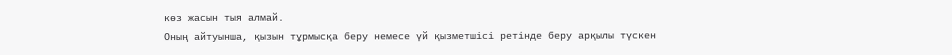көз жасын тыя алмай.
Оның айтуынша, қызын тұрмысқа беру немесе үй қызметшісі ретінде беру арқылы түскен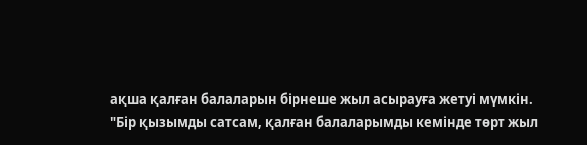ақша қалған балаларын бірнеше жыл асырауға жетуі мүмкін.
"Бір қызымды сатсам, қалған балаларымды кемінде төрт жыл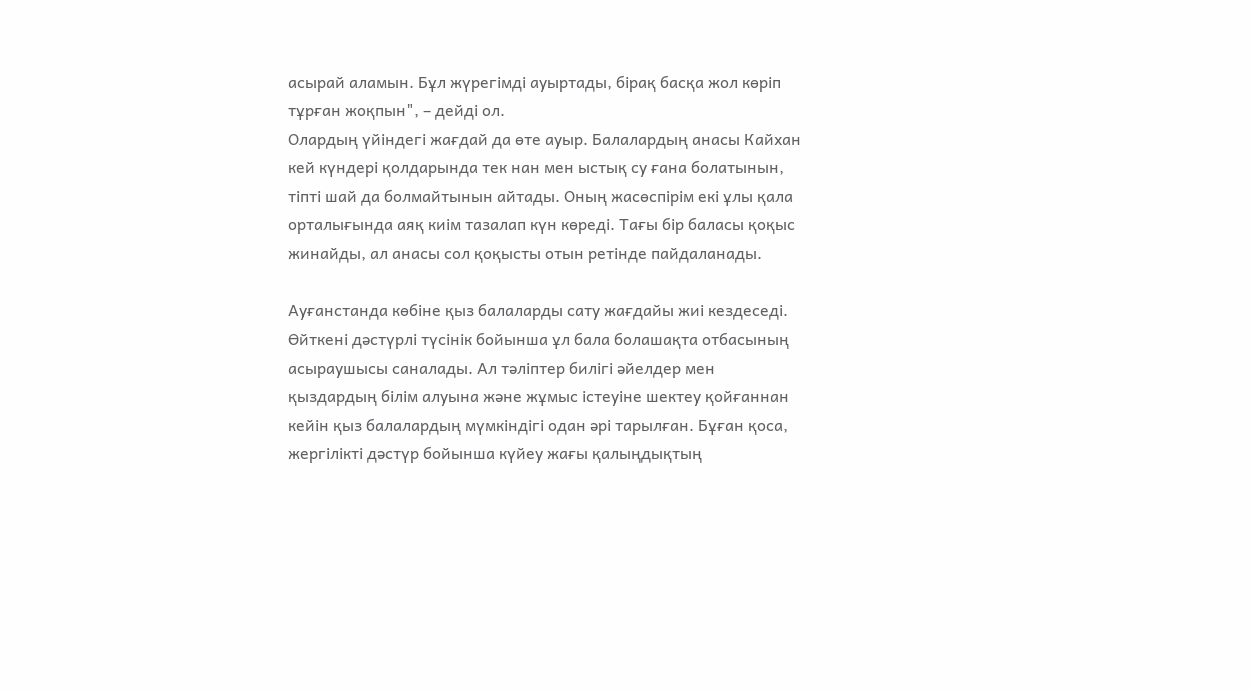асырай аламын. Бұл жүрегімді ауыртады, бірақ басқа жол көріп тұрған жоқпын", – дейді ол.
Олардың үйіндегі жағдай да өте ауыр. Балалардың анасы Кайхан кей күндері қолдарында тек нан мен ыстық су ғана болатынын, тіпті шай да болмайтынын айтады. Оның жасөспірім екі ұлы қала орталығында аяқ киім тазалап күн көреді. Тағы бір баласы қоқыс жинайды, ал анасы сол қоқысты отын ретінде пайдаланады.

Ауғанстанда көбіне қыз балаларды сату жағдайы жиі кездеседі. Өйткені дәстүрлі түсінік бойынша ұл бала болашақта отбасының асыраушысы саналады. Ал тәліптер билігі әйелдер мен қыздардың білім алуына және жұмыс істеуіне шектеу қойғаннан кейін қыз балалардың мүмкіндігі одан әрі тарылған. Бұған қоса, жергілікті дәстүр бойынша күйеу жағы қалыңдықтың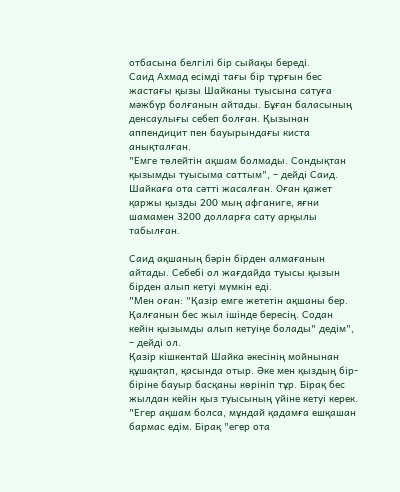отбасына белгілі бір сыйақы береді.
Саид Ахмад есімді тағы бір тұрғын бес жастағы қызы Шайканы туысына сатуға мәжбүр болғанын айтады. Бұған баласының денсаулығы себеп болған. Қызынан аппендицит пен бауырындағы киста анықталған.
"Емге төлейтін ақшам болмады. Сондықтан қызымды туысыма саттым", – дейді Саид.
Шайкаға ота сәтті жасалған. Оған қажет қаржы қызды 200 мың афганиге, яғни шамамен 3200 долларға сату арқылы табылған.

Саид ақшаның бәрін бірден алмағанын айтады. Себебі ол жағдайда туысы қызын бірден алып кетуі мүмкін еді.
"Мен оған: "Қазір емге жететін ақшаны бер. Қалғанын бес жыл ішінде бересің. Содан кейін қызымды алып кетуіңе болады" дедім", – дейді ол.
Қазір кішкентай Шайка әкесінің мойнынан құшақтап, қасында отыр. Әке мен қыздың бір-біріне бауыр басқаны көрініп тұр. Бірақ бес жылдан кейін қыз туысының үйіне кетуі керек.
"Егер ақшам болса, мұндай қадамға ешқашан бармас едім. Бірақ "егер ота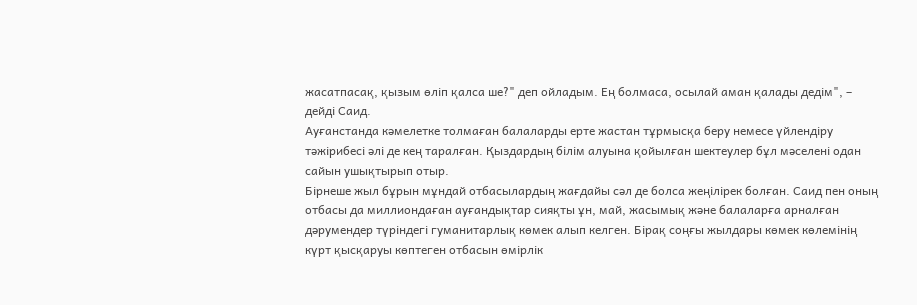жасатпасақ, қызым өліп қалса ше?" деп ойладым. Ең болмаса, осылай аман қалады дедім", – дейді Саид.
Ауғанстанда кәмелетке толмаған балаларды ерте жастан тұрмысқа беру немесе үйлендіру тәжірибесі әлі де кең таралған. Қыздардың білім алуына қойылған шектеулер бұл мәселені одан сайын ушықтырып отыр.
Бірнеше жыл бұрын мұндай отбасылардың жағдайы сәл де болса жеңілірек болған. Саид пен оның отбасы да миллиондаған ауғандықтар сияқты ұн, май, жасымық және балаларға арналған дәрумендер түріндегі гуманитарлық көмек алып келген. Бірақ соңғы жылдары көмек көлемінің күрт қысқаруы көптеген отбасын өмірлік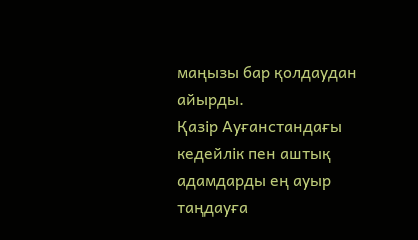маңызы бар қолдаудан айырды.
Қазір Ауғанстандағы кедейлік пен аштық адамдарды ең ауыр таңдауға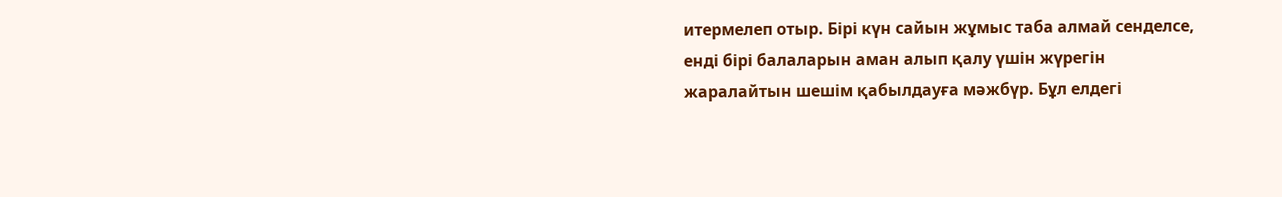итермелеп отыр. Бірі күн сайын жұмыс таба алмай сенделсе, енді бірі балаларын аман алып қалу үшін жүрегін жаралайтын шешім қабылдауға мәжбүр. Бұл елдегі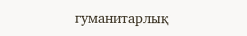гуманитарлық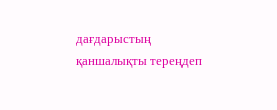дағдарыстың қаншалықты тереңдеп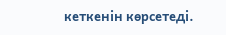кеткенін көрсетеді.